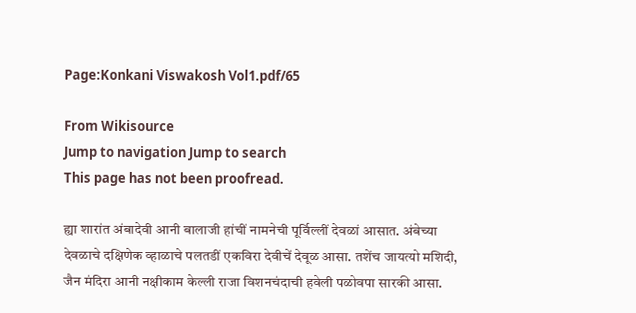Page:Konkani Viswakosh Vol1.pdf/65

From Wikisource
Jump to navigation Jump to search
This page has not been proofread.

ह्या शारांत अंबादेवी आनी बालाजी हांचीं नामनेची पूर्विल्लीं देवळां आसात. अंबेच्या देवळाचे दक्षिणेक व्हाळाचे पलतडीं एकविरा देवीचें देवूळ आसा. तशेंच जायत्यो मशिदी, जैन मंदिरा आनी नक्षीकाम केल्ली राजा विशनचंदाची हवेली पळोवपा सारकी आसा.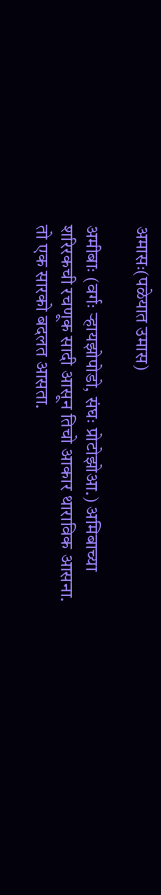अमासः(पळेयात उमास)

अमीबाः (वर्गः ऱ्हायझोपोडो, संघः प्रोटोझोआ.) अमिबाच्या शरिरकची रचणूक सादी आसून तिचो आकार थाराविक आसना. तो एक सारको बदलत आसता.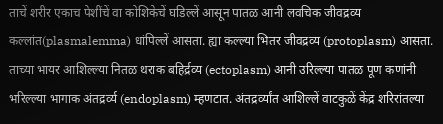ताचें शरीर एकाच पेशींचें वा कोशिकेचें घडिल्लें आसून पातळ आनी लवचिक जीवद्रव्य कल्लांत(plasmalemma) धांपिल्लें आसता. ह्या कल्ल्या भितर जीवद्रव्य (protoplasm) आसता. ताच्या भायर आशिल्ल्या नितळ थराक बहिर्द्रव्य (ectoplasm) आनी उरिल्ल्या पातळ पूण कणांनी भरिल्ल्या भागाक अंतद्रर्व्य (endoplasm) म्हणटात. अंतद्रर्व्यांत आशिल्लें वाटकुळें केंद्र शरिरांतल्या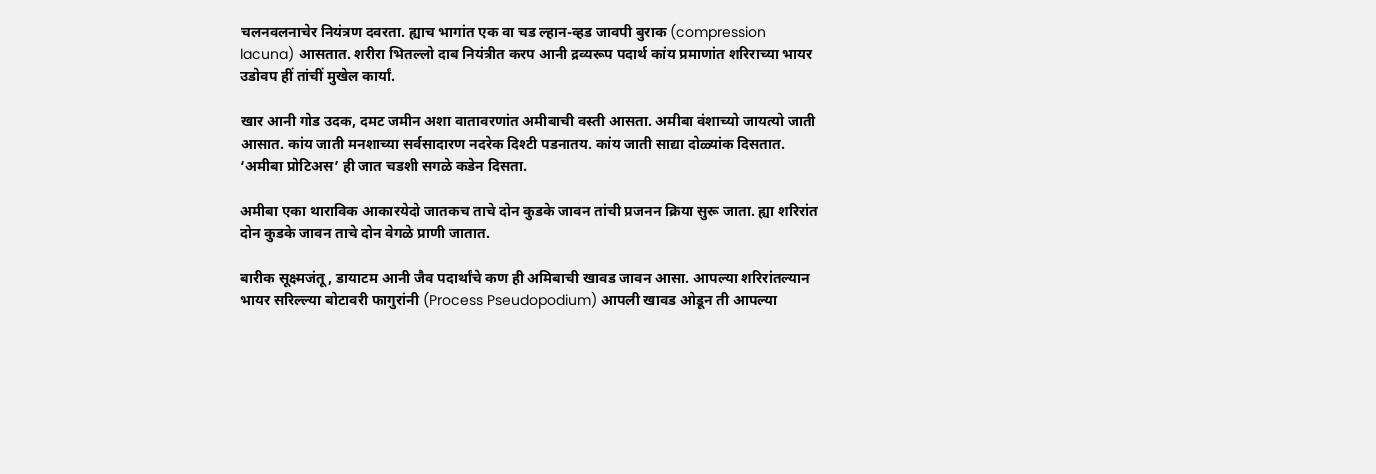चलनवलनाचेर नियंत्रण दवरता. ह्याच भागांत एक वा चड ल्हान-व्हड जावपी बुराक (compression lacuna) आसतात. शरीरा भितल्लो दाब नियंत्रीत करप आनी द्रव्यरूप पदार्थ कांय प्रमाणांत शरिराच्या भायर उडोवप हीं तांचीं मुखेल कार्यां.

खार आनी गोड उदक, दमट जमीन अशा वातावरणांत अमीबाची वस्ती आसता. अमीबा वंशाच्यो जायत्यो जाती आसात. कांय जाती मनशाच्या सर्वसादारण नदरेक दिश्टी पडनातय. कांय जाती साद्या दोळ्यांक दिसतात. ‘अमीबा प्रोटिअस’ ही जात चडशी सगळे कडेन दिसता.

अमीबा एका थाराविक आकारयेदो जातकच ताचे दोन कुडके जावन तांची प्रजनन क्रिया सुरू जाता. ह्या शरिरांत दोन कुडके जावन ताचे दोन वेगळे प्राणी जातात.

बारीक सूक्ष्मजंतू, डायाटम आनी जैव पदार्थांचे कण ही अमिबाची खावड जावन आसा. आपल्या शरिरांतल्यान भायर सरिल्ल्या बोटावरी फागुरांनी (Process Pseudopodium) आपली खावड ओडून ती आपल्या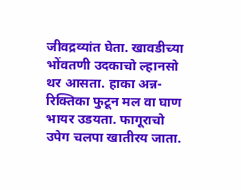जीवद्रव्यांत घेता. खावडीच्या भोंवतणी उदकाचो ल्हानसो थर आसता. हाका अन्न-रिक्तिका फुटून मल वा घाण भायर उडयता. फागूराचो उपेग चलपा खातीरय जाता.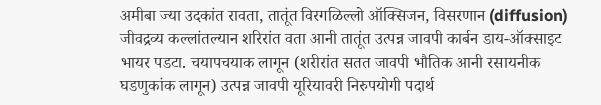अमीबा ज्या उदकांत रावता, तातूंत विरगळिल्लो ऑक्सिजन, विसरणान (diffusion) जीवद्रव्य कल्लांतल्यान शरिरांत वता आनी तातूंत उत्पन्न जावपी कार्बन डाय-ऑक्साइट भायर पडटा. चयापचयाक लागून (शरीरांत सतत जावपी भौतिक आनी रसायनीक घडणुकांक लागून) उत्पन्न जावपी यूरियावरी निरुपयोगी पदार्थ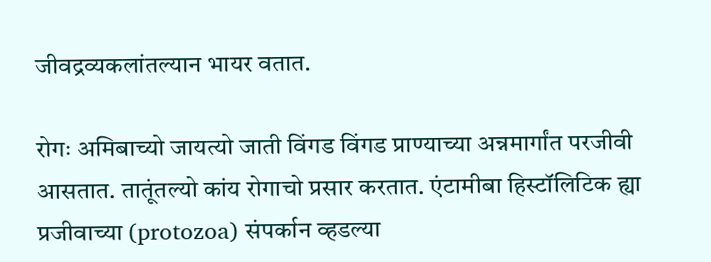जीवद्रव्यकलांतल्यान भायर वतात.

रोगः अमिबाच्यो जायत्यो जाती विंगड विंगड प्राण्याच्या अन्नमार्गांत परजीवी आसतात. तातूंतल्यो कांय रोगाचो प्रसार करतात. एंटामीबा हिस्टॉलिटिक ह्या प्रजीवाच्या (protozoa) संपर्कान व्हडल्या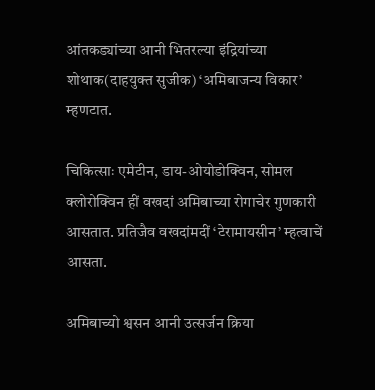आंतकड्यांच्या आनी भितरल्या इंद्रियांच्या शोथाक(दाहयुक्त सुजीक) ‘अमिबाजन्य विकार’ म्हणटात.

चिकित्साः एमेटीन, डाय-ओयोडोक्विन, सोमल क्लोरोक्विन हीं वखदां अमिबाच्या रोगाचेर गुणकारी आसतात. प्रतिजैव वखदांमदीं ‘टेरामायसीन’ म्हत्वाचें आसता.

अमिबाच्यो श्वसन आनी उत्सर्जन क्रिया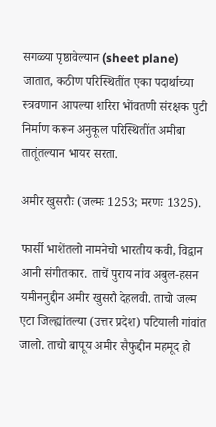सगळ्या पृष्ठावेल्यान (sheet plane) जातात, कठीण परिस्थितींत एका पदार्थाच्या स्त्रवणान आपल्या शरिरा भोंवतणी संरक्षक पुटी निर्माण करून अनुकूल परिस्थितींत अमीबा तातूंतल्यान भायर सरता.

अमीर खुसरौः (जल्मः 1253; मरणः 1325).

फार्सी भाशेंतलो नामनेचो भारतीय कवी, विद्वान आनी संगीतकार. ताचें पुराय नांव अबुल-हसन यमीननुद्दीन अमीर खुसरौ देहलवी. ताचो जल्म एटा जिल्ह्यांतल्या (उत्तर प्रदेश) पटियाली गांवांत जालो. ताचो बापूय अमीर सैफुद्दीन महमूद हो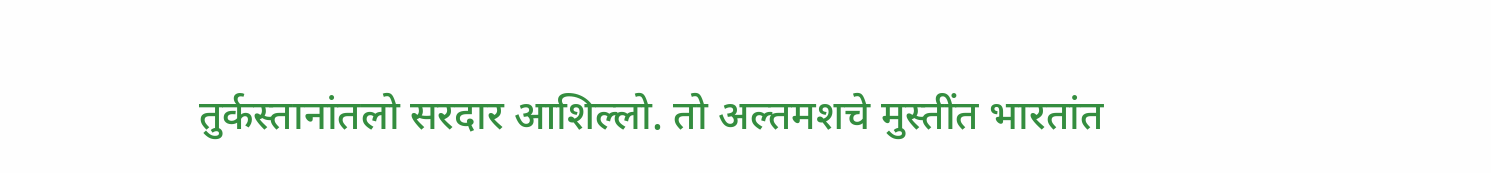तुर्कस्तानांतलो सरदार आशिल्लो. तो अल्तमशचे मुस्तींत भारतांत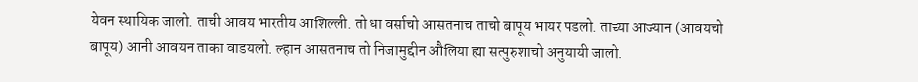येवन स्थायिक जालो. ताची आवय भारतीय आशिल्ली. तो धा वर्साचो आसतनाच ताचो बापूय भायर पडलो. ताच्या आज्यान (आवयचो बापूय) आनी आवयन ताका वाडयलो. ल्हान आसतनाच तो निजामुद्दीन औलिया ह्या सत्पुरुशाचो अनुयायी जालो.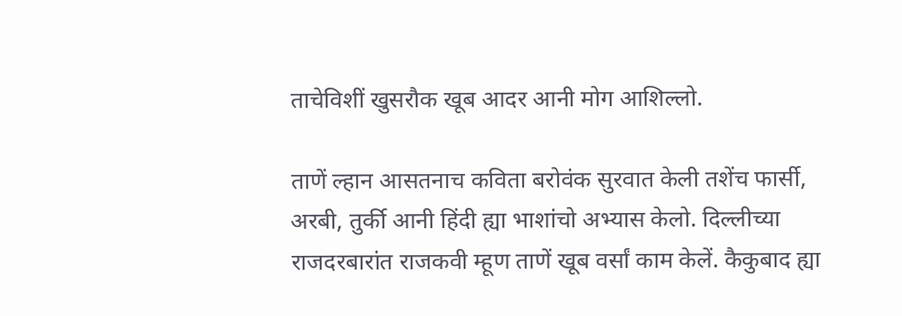ताचेविशीं खुसरौक खूब आदर आनी मोग आशिल्लो.

ताणें ल्हान आसतनाच कविता बरोवंक सुरवात केली तशेंच फार्सी, अरबी, तुर्की आनी हिंदी ह्या भाशांचो अभ्यास केलो. दिल्लीच्या राजदरबारांत राजकवी म्हूण ताणें खूब वर्सां काम केलें. कैकुबाद ह्या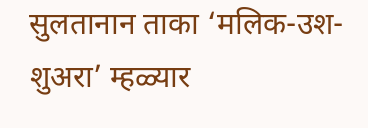सुलतानान ताका ‘मलिक-उश-शुअरा’ म्हळ्यार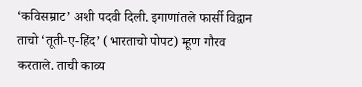‘कविसम्राट’ अशी पदवी दिली. इगाणांतले फार्सी विद्वान ताचो ‘तूती-ए-हिंद’ (भारताचो पोपट) म्हूण गौरव करताले. ताची काव्य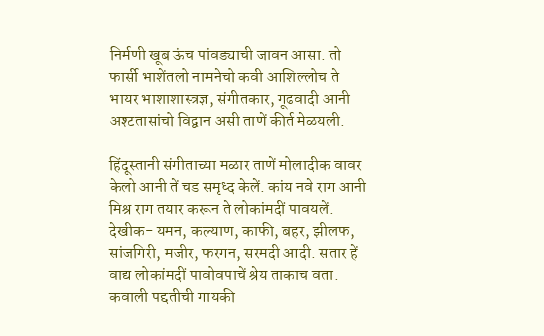निर्मणी खूब ऊंच पांवड्याची जावन आसा. तो फार्सी भाशेंतलो नामनेचो कवी आशिल्लोच ते भायर भाशाशास्त्रज्ञ, संगीतकार, गूढवादी आनी अश्टतासांचो विद्वान असी ताणें कीर्त मेळयली.

हिंदूस्तानी संगीताच्या मळार ताणें मोलादीक वावर केलो आनी तें चड समृध्द केलें. कांय नवे राग आनी मिश्र राग तयार करून ते लोकांमदीं पावयलें. देखीक- यमन, कल्याण, काफी, बहर, झीलफ, सांजगिरी, मजीर, फरगन, सरमदी आदी. सतार हें वाद्य लोकांमदीं पावोवपाचें श्रेय ताकाच वता. कवाली पद्दतीची गायकी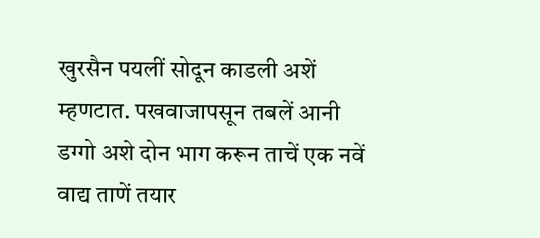खुरसैन पयलीं सोदून काडली अशें म्हणटात. पखवाजापसून तबलें आनी डग्गो अशे दोन भाग करून ताचें एक नवें वाद्य ताणें तयार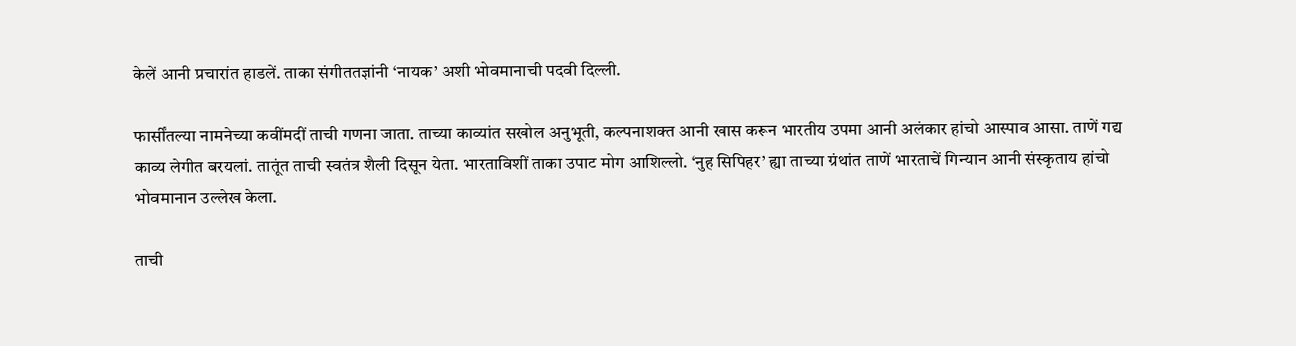केलें आनी प्रचारांत हाडलें. ताका संगीततज्ञांनी ‘नायक’ अशी भोवमानाची पदवी दिल्ली.

फार्सींतल्या नामनेच्या कवींमदीं ताची गणना जाता. ताच्या काव्यांत सखोल अनुभूती, कल्पनाशक्त आनी खास करून भारतीय उपमा आनी अलंकार हांचो आस्पाव आसा. ताणें गद्य काव्य लेगीत बरयलां. तातूंत ताची स्वतंत्र शैली दिसून येता. भारताविशीं ताका उपाट मोग आशिल्लो. ‘नुह सिपिहर’ ह्या ताच्या ग्रंथांत ताणें भारताचें गिन्यान आनी संस्कृताय हांचो भोवमानान उल्लेख केला.

ताची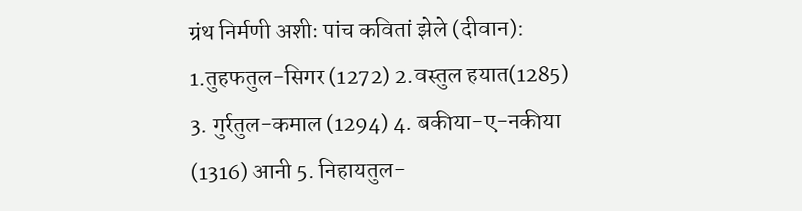ग्रंथ निर्मणी अशीः पांच कवितां झेले (दीवान): 1.तुहफतुल-सिगर (1272) 2.वस्तुल हयात(1285) 3. गुर्रतुल-कमाल (1294) 4. बकीया-ए-नकीया (1316) आनी 5. निहायतुल-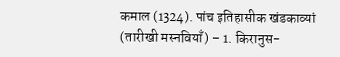कमाल (1324). पांच इतिहासीक खंडकाव्यां (तारीखी मस्नवियाँ) – 1. किरानुस-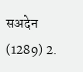सअदेन (1289) 2.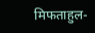मिफताहुल-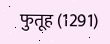फुतूह (1291)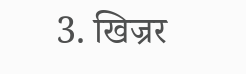3. खिज्रर